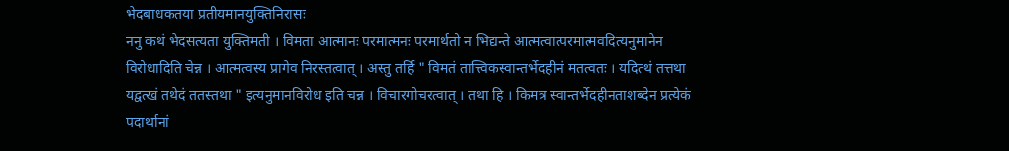भेदबाधकतया प्रतीयमानयुक्तिनिरासः
ननु कथं भेदसत्यता युक्तिमती । विमता आत्मानः परमात्मनः परमार्थतो न भिद्यन्ते आत्मत्वात्परमात्मवदित्यनुमानेन विरोधादिति चेन्न । आत्मत्वस्य प्रागेव निरस्तत्वात् । अस्तु तर्हि " विमतं तात्त्विकस्वान्तर्भेदहीनं मतत्वतः । यदित्थं तत्तथा यद्वत्खं तथेदं ततस्तथा " इत्यनुमानविरोध इति चन्न । विचारगोचरत्वात् । तथा हि । किमत्र स्वान्तर्भेदहीनताशब्देन प्रत्येकं पदार्थानां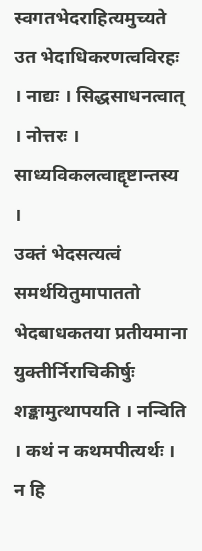स्वगतभेदराहित्यमुच्यते उत भेदाधिकरणत्वविरहः । नाद्यः । सिद्धसाधनत्वात् । नोत्तरः । साध्यविकलत्वाद्दृष्टान्तस्य ।
उक्तं भेदसत्यत्वं समर्थयितुमापाततो भेदबाधकतया प्रतीयमाना युक्तीर्निराचिकीर्षुः शङ्कामुत्थापयति । नन्विति । कथं न कथमपीत्यर्थः । न हि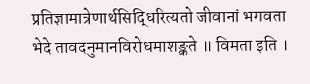प्रतिज्ञामात्रेणार्थसिद्धिरित्यतो जीवानां भगवता भेदे तावदनुमानविरोधमाशङ्कते ॥ विमता इति ।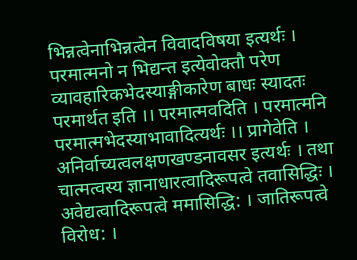भिन्नत्वेनाभिन्नत्वेन विवादविषया इत्यर्थः । परमात्मनो न भिद्यन्त इत्येवोक्तौ परेण व्यावहारिकभेदस्याङ्गीकारेण बाधः स्यादतः परमार्थत इति ।। परमात्मवदिति । परमात्मनि परमात्मभेदस्याभावादित्यर्थः ।। प्रागेवेति । अनिर्वाच्यत्वलक्षणखण्डनावसर इत्यर्थः । तथा चात्मत्वस्य ज्ञानाधारत्वादिरूपत्वे तवासिद्धिः । अवेद्यत्वादिरूपत्वे ममासिद्धि: । जातिरूपत्वे विरोध: ।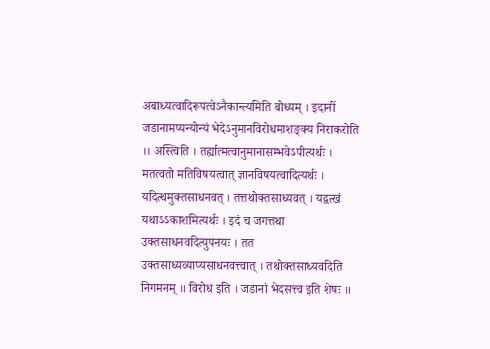अबाध्यत्वादिरूपत्वेऽनैकान्त्यमिति बोध्यम् । इदानीं जडानामप्यन्योन्यं भेदेऽनुमानविरोधमाशङ्क्य निराकरोति ।। अस्त्विति । तर्ह्यात्मत्वानुमानासम्भवेऽपीत्यर्थः । मतत्वतो मतिविषयत्वात् ज्ञानविषयत्वादित्यर्थः । यदित्थमुक्तसाधनवत् । तत्तथोक्तसाध्यवत् । यद्वत्खं यथाऽऽकाशमित्यर्थः । इदं च जगत्तथा उक्तसाधनवदित्युपनयः । तत उक्तसाध्यव्याप्यसाधनवत्त्वात् । तथोक्तसाध्यवदिति निगमनम् ॥ विरोध इति । जडानां भेदसत्त्व इति शेषः ॥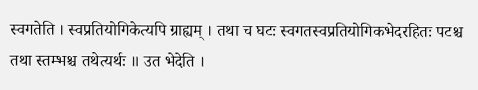स्वगतेति । स्वप्रतियोगिकेत्यपि ग्राह्यम् । तथा च घटः स्वगतस्वप्रतियोगिकभेदरहितः पटश्च तथा स्तम्भश्च तथेत्यर्थः ॥ उत भेदेति ।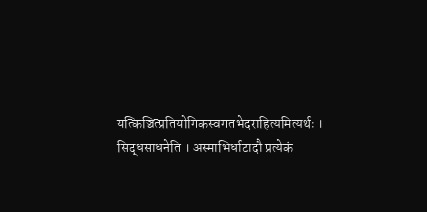यत्किञ्चित्प्रतियोगिकस्वगतभेदराहित्यमित्यर्थः । सिद्धसाधनेति । अस्माभिर्धाटादौ प्रत्येकं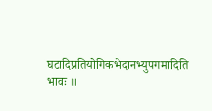घटादिप्रतियोगिकभेदानभ्युपगमादिति भावः ॥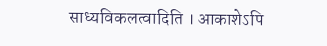साध्यविकलत्वादिति । आकाशेऽपि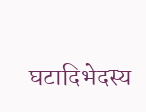घटादिभेदस्य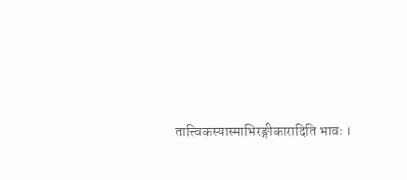तात्त्विकस्यास्माभिरङ्गीकारादिति भावः ।